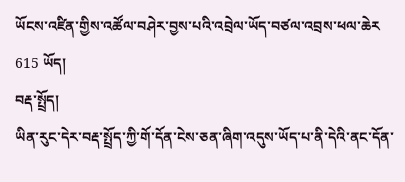ཡོངས་འཛིན་གྱིས་འཚོལ་བཤེར་བྱས་པའི་འབྲེལ་ཡོད་བཙལ་འབྲས་ཕལ་ཆེར 615 ཡོད།
བརྡ་སྤྲོད།
ཡིན་རུང་དེར་བརྡ་སྤྲོད་ཀྱི་གོ་དོན་ངེས་ཅན་ཞིག་འདུས་ཡོད་པ་ནི་དེའི་ནང་དོན་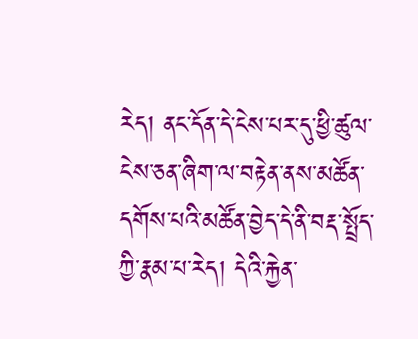རེད། ནང་དོན་དེ་ངེས་པར་དུ་ཕྱི་ཚུལ་ངེས་ཅན་ཞིག་ལ་བརྟེན་ནས་མཚོན་དགོས་པའི་མཚོན་བྱེད་དེ་ནི་བརྡ་སྤྲོད་ཀྱི་རྣམ་པ་རེད། དེའི་རྐྱེན་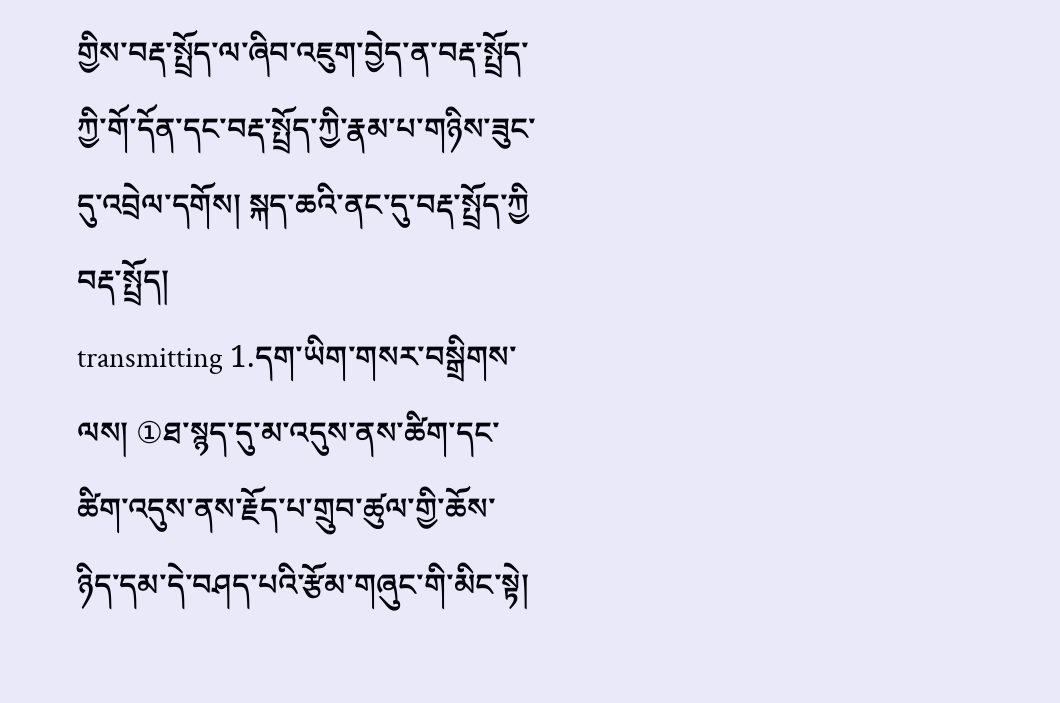གྱིས་བརྡ་སྤྲོད་ལ་ཞིབ་འཇུག་བྱེད་ན་བརྡ་སྤྲོད་ཀྱི་གོ་དོན་དང་བརྡ་སྤྲོད་ཀྱི་རྣམ་པ་གཉིས་ཟུང་དུ་འབྲེལ་དགོས། སྐད་ཆའི་ནང་དུ་བརྡ་སྤྲོད་ཀྱི
བརྡ་སྤྲོད།
transmitting 1.དག་ཡིག་གསར་བསྒྲིགས་ལས། ①ཐ་སྙད་དུ་མ་འདུས་ནས་ཚིག་དང་ཚིག་འདུས་ནས་རྗོད་པ་གྲུབ་ཚུལ་གྱི་ཆོས་ཉིད་དམ་དེ་བཤད་པའི་རྩོམ་གཞུང་གི་མིང་སྟེ།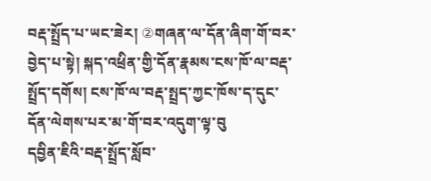བརྡ་སྤྲོད་པ་ཡང་ཟེར། ②གཞན་ལ་དོན་ཞིག་གོ་བར་བྱེད་པ་སྟེ། སྐད་འཕྲིན་གྱི་དོན་རྣམས་ངས་ཁོ་ལ་བརྡ་སྤྲོད་དགོས། ངས་ཁོ་ལ་བརྡ་སྤྲད་ཀྱང་ཁོས་ད་དུང་དོན་ལེགས་པར་མ་གོ་བར་འདུག་ལྟ་བུ
དབྱིན་ཇིའི་བརྡ་སྤྲོད་སློབ་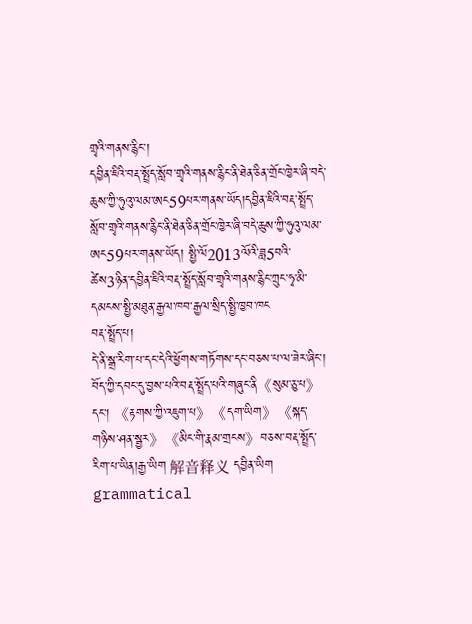གྲྭའི་གནས་རྙིང་།
དབྱིན་ཇིའི་བརྡ་སྤྲོད་སློབ་གྲྭའི་གནས་རྙིང་ནི་ཐེན་ཅིན་གྲོང་ཁྱེར་ཞི་བདེ་ཆུས་ཀྱི་ཧུའུ་ལམ་ཨང59པར་གནས་ཡོད།དབྱིན་ཇིའི་བརྡ་སྤྲོད་སློབ་གྲྭའི་གནས་རྙིང་ནི་ཐེན་ཅིན་གྲོང་ཁྱེར་ཞི་བདེ་ཆུས་ཀྱི་ཧུའུ་ལམ་ཨང59པར་གནས་ཡོད། སྤྱི་ལོ2013ལོའི་ཟླ5བའི་ཚེས3ཉིན་དབྱིན་ཇིའི་བརྡ་སྤྲོད་སློབ་གྲྭའི་གནས་རྙིང་ཀྲུང་ཧྭ་མི་དམངས་སྤྱི་མཐུན་རྒྱལ་ཁབ་རྒྱལ་སྲིད་སྤྱི་ཁྱབ་ཁང
བརྡ་སྤྲོད་པ།
དེ་ནི་སྒྲ་རིག་པ་དང་དེའི་ཕྱོགས་གཏོགས་དང་བཅས་པ་ལ་ཟེར་ཞིང་། བོད་ཀྱི་དབང་དུ་བྱས་པའི་བརྡ་སྤྲོད་པའི་གཞུང་ནི《སུམ་ཅུ་པ》དང་། 《རྟགས་ཀྱི་འཇུག་པ》《དག་ཡིག》《སྐད་གཉིས་ཤན་སྦྱར》《མིང་གི་རྣམ་གྲངས》བཅས་བརྡ་སྤྲོད་རིག་པ་ཡིན།རྒྱ་ཡིག 解音释义 དབྱིན་ཡིག grammatical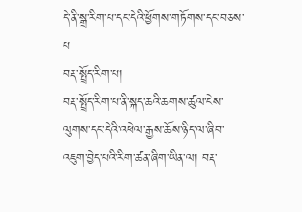དེ་ནི་སྒྲ་རིག་པ་དང་དེའི་ཕྱོགས་གཏོགས་དང་བཅས་པ
བརྡ་སྤྲོད་རིག་པ།
བརྡ་སྤྲོད་རིག་པ་ནི་སྐད་ཆའི་ཆགས་ཚུལ་ངེས་ལུགས་དང་དེའི་འཕེལ་རྒྱས་ཆོས་ཉིད་ལ་ཞིབ་འཇུག་བྱེད་པའི་རིག་ཚན་ཞིག་ཡིན་ལ། བརྡ་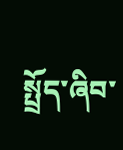སྤྲོད་ཞིབ་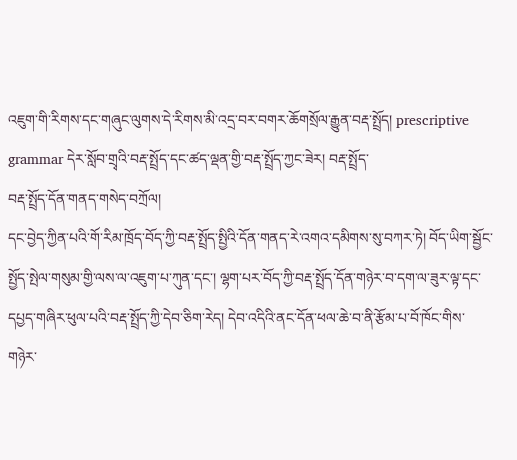འཇུག་གི་རིགས་དང་གཞུང་ལུགས་དེ་རིགས་མི་འདྲ་བར་བགར་ཆོགསྲོལ་རྒྱུན་བརྡ་སྤྲོད། prescriptive grammar དེར་སློབ་གྲྭའི་བརྡ་སྤྲོད་དང་ཚད་ལྡན་གྱི་བརྡ་སྤྲོད་ཀྱང་ཟེར། བརྡ་སྤྲོད་
བརྡ་སྤྲོད་དོན་གནད་གསེད་བཀྲོལ།
དང་བྱེད་ཀྱིན་པའི་གོ་རིམ་ཁྲོད་བོད་ཀྱི་བརྡ་སྤྲོད་སྤྱིའི་དོན་གནད་རེ་འགའ་དམིགས་སུ་བཀར་ཏེ། བོད་ཡིག་སྦྱོང་སྤྱོད་སྤེལ་གསུམ་གྱི་ལས་ལ་འཇུག་པ་ཀུན་དང་། ལྷག་པར་བོད་ཀྱི་བརྡ་སྤྲོད་དོན་གཉེར་བ་དག་ལ་ཟུར་ལྟ་དང་དཔྱད་གཞིར་ཕུལ་པའི་བརྡ་སྤྲོད་ཀྱི་དེབ་ཅིག་རེད། དེབ་འདིའི་ནང་དོན་ཕལ་ཆེ་བ་ནི་རྩོམ་པ་བོ་ཁོང་གིས་གཉེར་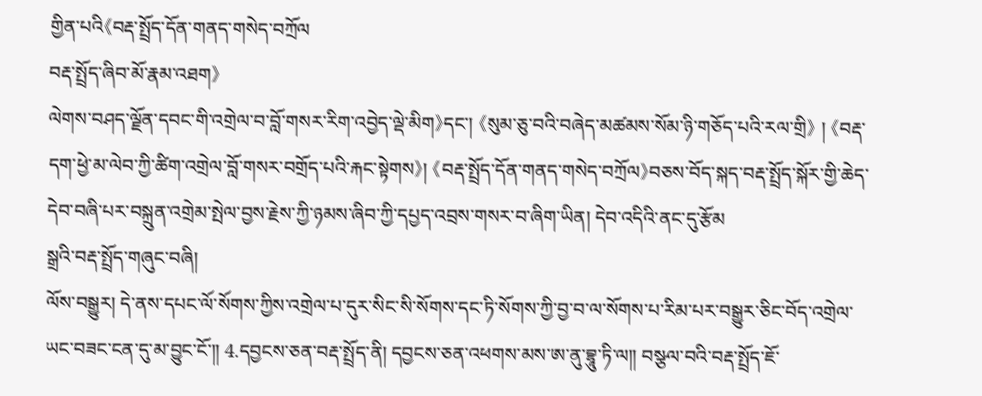གྱིན་པའི《བརྡ་སྤྲོད་དོན་གནད་གསེད་བཀྲོལ
བརྡ་སྤྲོད་ཞིབ་མོ་རྣམ་འཐག》
ལེགས་བཤད་ལྗོན་དབང་གི་འགྲེལ་བ་བློ་གསར་རིག་འབྱེད་ལྡེ་མིག》དང་། 《སུམ་ཅུ་བའི་བཞེད་མཚམས་སོམ་ཉི་གཅོད་པའི་རལ་གྲི》 ། 《བརྡ་དག་ཕྱེ་མ་ལེབ་ཀྱི་ཚིག་འགྲེལ་བློ་གསར་བགྲོད་པའི་རྐང་སྟེགས》། 《བརྡ་སྤྲོད་དོན་གནད་གསེད་བཀྲོལ》བཅས་བོད་སྐད་བརྡ་སྤྲོད་སྐོར་གྱི་ཆེད་དེབ་བཞི་པར་བསྐྲུན་འགྲེམ་སྤེལ་བྱས་རྗེས་ཀྱི་ཉམས་ཞིབ་ཀྱི་དཔྱད་འབྲས་གསར་བ་ཞིག་ཡིན། དེབ་འདིའི་ནང་དུ་རྩོམ
སྒྲའི་བརྡ་སྤྲོད་གཞུང་བཞི།
ལོས་བསྒྱུར། དེ་ནས་དཔང་ལོ་སོགས་ཀྱིས་འགྲེལ་པ་དུར་སིང་སི་སོགས་དང་ཏི་སོགས་ཀྱི་བྱ་བ་ལ་སོགས་པ་རིམ་པར་བསྒྱུར་ཅིང་བོད་འགྲེལ་ཡང་བཟང་ངན་དུ་མ་བྱུང་ངོ་༎ 4.དབྱངས་ཅན་བརྡ་སྤྲོད་ནི། དབྱངས་ཅན་འཕགས་མས་ཨ་ནུ་བྷཱུ་ཏི་ལ༎ བསྩལ་བའི་བརྡ་སྤྲོད་ཇོ་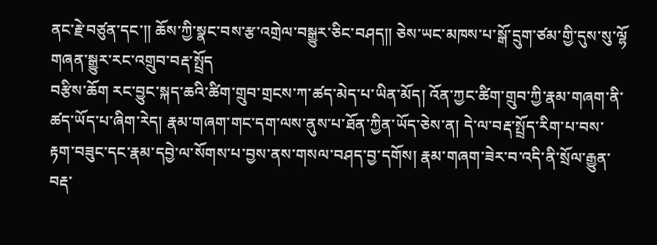ནང་རྗེ་བཙུན་དང་༎ ཆོས་ཀྱི་སྣང་བས་རྩ་འགྲེལ་བསྒྱུར་ཅིང་བཤད༎ ཅེས་ཡང་མཁས་པ་སྒོ་དྲུག་ཙམ་གྱི་དུས་སུ་ལྷོ
གཞན་སྒྱུར་རང་འགྲུབ་བརྡ་སྤྲོད
བརྩིས་ཆོག རང་བྱུང་སྐད་ཆའི་ཚིག་གྲུབ་གྲངས་ཀ་ཚད་མེད་པ་ཡིན་མོད། འོན་ཀྱང་ཚིག་གྲུབ་ཀྱི་རྣམ་གཞག་ནི་ཚད་ཡོད་པ་ཞིག་རེད། རྣམ་གཞག་གང་དག་ལས་ནུས་པ་ཐོན་ཀྱིན་ཡོད་ཅེས་ན། དེ་ལ་བརྡ་སྤྲོད་རིག་པ་བས་རྟག་བཟུང་དང་རྣམ་དབྱེ་ལ་སོགས་པ་བྱས་ནས་གསལ་བཤད་བྱ་དགོས། རྣམ་གཞག་ཟེར་བ་འདི་ནི་སྲོལ་རྒྱུན་བརྡ་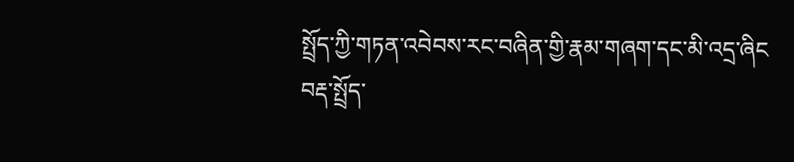སྤྲོད་ཀྱི་གཏན་འབེབས་རང་བཞིན་གྱི་རྣམ་གཞག་དང་མི་འདྲ་ཞིང
བརྡ་སྤྲོད་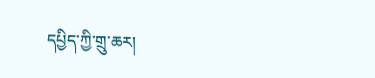དཔྱིད་ཀྱི་གྲུ་ཆར།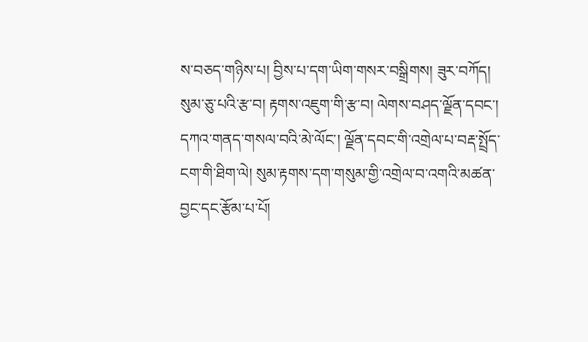ས་བཅད་གཉིས་པ། བྱིས་པ་དག་ཡིག་གསར་བསྒྲིགས། ཟུར་བཀོད། སུམ་ཅུ་པའི་རྩ་བ། རྟགས་འཇུག་གི་རྩ་བ། ལེགས་བཤད་ལྗོན་དབང་། དཀའ་གནད་གསལ་བའི་མེ་ལོང་། ལྗོན་དབང་གི་འགྲེལ་པ་བརྡ་སྤྲོད་ངག་གི་ཐིག་ལེ། སུམ་རྟགས་དག་གསུམ་གྱི་འགྲེལ་བ་འགའི་མཚན་བྱང་དང་རྩོམ་པ་པོ།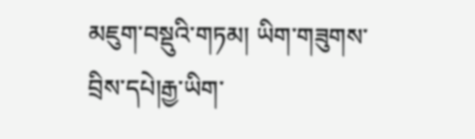མཇུག་བསྡུའི་གཏམ། ཡིག་གཟུགས་བྲིས་དཔེ།རྒྱ་ཡིག་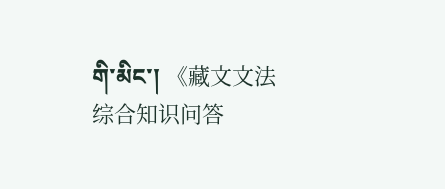གི་མིང་། 《藏文文法综合知识问答